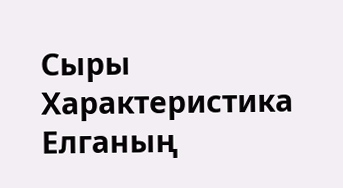Сыры
Характеристика
Елганың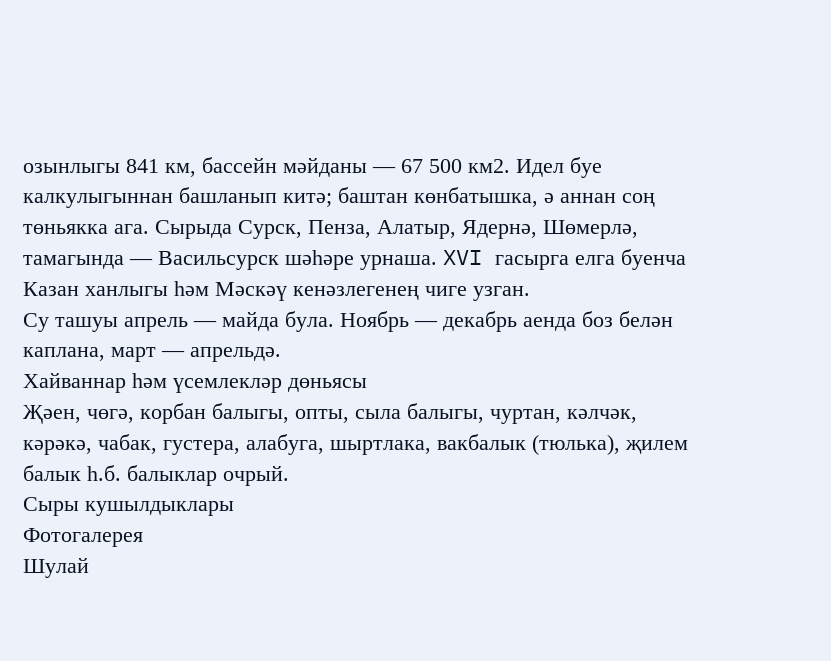озынлыгы 841 км, бассейн мәйданы — 67 500 км2. Идел буе калкулыгыннан башланып китә; баштан көнбатышка, ә аннан соң төньякка ага. Сырыда Сурск, Пенза, Алатыр, Ядернә, Шөмерлә, тамагында — Васильсурск шәһәре урнаша. XVI гасырга елга буенча Казан ханлыгы һәм Мәскәү кенәзлегенең чиге узган.
Су ташуы апрель — майда була. Ноябрь — декабрь аенда боз белән каплана, март — апрельдә.
Хайваннар һәм үсемлекләр дөньясы
Җәен, чөгә, корбан балыгы, опты, сыла балыгы, чуртан, кәлчәк, кәрәкә, чабак, густера, алабуга, шыртлака, вакбалык (тюлька), җилем балык һ.б. балыклар очрый.
Сыры кушылдыклары
Фотогалерея
Шулай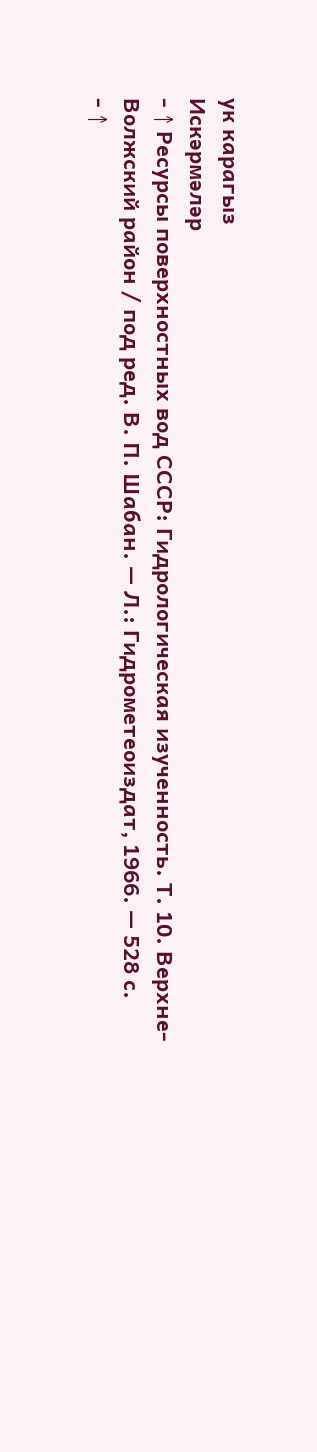ук карагыз
Искәрмәләр
- ↑ Ресурсы поверхностных вод СССР: Гидрологическая изученность. Т. 10. Верхне-Волжский район / под ред. В. П. Шабан. — Л.: Гидрометеоиздат, 1966. — 528 с.
- ↑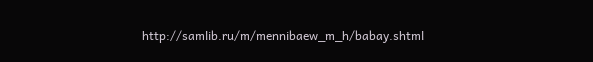http://samlib.ru/m/mennibaew_m_h/babay.shtml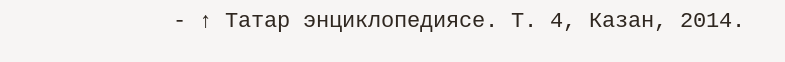- ↑ Татар энциклопедиясе. Т. 4, Казан, 2014.